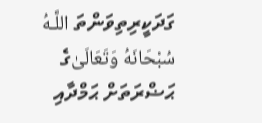ގަދަކީރިތިވަންތަ اللَّـهُ سُبْحَانَهُ وَتَعَالَىٰގެ ޙަޟްރަތަށް ޙަމްދާއި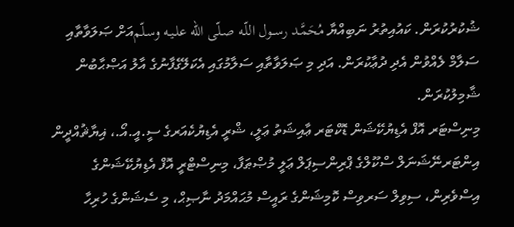ޝުކުރުކުރަން. ކައުއިތުރު ނަބިއްޔާ مُحَمَّـد رســول اللّـه صـلّى الله علـيـه وسـلّمއަށް ޞަލަވާތާއި ސަލާމް ލެއްވުން އެދި ދުޢާކުރަން. އަދި މި ޞަލަވާތާއި ސަލާމުގައި އެކަލޭގެފާނުގެ އާލު އަޞްޙާބުން ޝާމިލުކުރަން.
މިނިސްޓަރ އޮފް އެޑިޔުކޭޝަން ޑޮކްޓަރ ޢާއިޝަތު ޢަލީ، ޝްރީ އެޑިޔުކެއަރގެ ސީ.އީ.އޯ.، ޣިޔާޘުއްދީން އިންޓަރނޭޝަނަލް ސްކޫލްގެ ޕްރިންސިޕަލް ޢަލީ މުޞްޠަފާ، މިނިސްޓްރީ އޮފް އެޑިޔުކޭޝަންގެ އިސްވެރިން، ސިވިލް ސަރވިސް ކޮމިޝަންގެ ރައީސް މުޙައްމަދު ނާޞިޙް، މި ސެޝަންގެ ހުރިހާ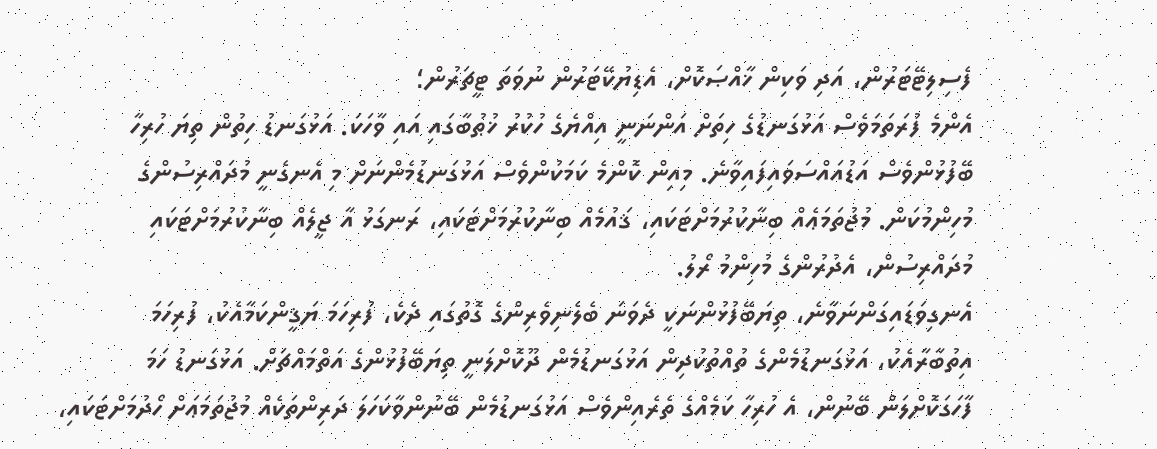ފެސިލިޓޭޓަރުން، އަދި ވަކިން ޚާއްޞަކޮށް، އެޑިޔުކޭޓަރުން ނުވަތަ ޓީޗަރުން؛
އެންމެ ފުރަތަމަވެސް އަޅުގަނޑުގެ ހިތަށް އަންނަނީ އިއްޔެގެ ހުކުރު ޚުޠުބާގައި އައި ވާހަކަ. އަޅުގަނޑު ހިތުން ތިޔަ ހުރިހާ ބޭފުޅުންވެސް އަޑުއައްސަވައިފައިވާނެ. މިއިން ކޮންމެ ކަމަކުންވެސް އަޅުގަނޑުމެންނަށް މި އެނގެނީ މުދައްރިސުންގެ މުހިންމުކަން. މުޖުތަމަޢެއް ބިނާކުރުމަށްޓަކައި، ޤައުމެއް ބިނާކުރުމަށްޓަކައި، ރަނގަޅު އާ ޖީލެއް ބިނާކުރުމަށްޓަކައި މުދައްރިސުން، އެދުރުންގެ މުހިންމު ރޯލު.
އެނގިވަޑައިގަންނަވާނެ، ތިޔަބޭފުޅުންނަކީ ދެވަނަ ބެލެނިވެރިންގެ ގޮތުގައި ދެކެ، ފުރިހަމަ ޔަޤީންކަމާއެކު، ފުރިހަމަ އިތުބާރާއެކު، އަޅުގަނޑުމެންގެ ތުއްތުކުދިން އަޅުގަނޑުމެން ދޫކޮށްލަނީ ތިޔަބޭފުޅުންގެ އަތްމައްޗަށް. އަޅުގަނޑު ހަމަ ފާހަގަކޮށްލަން ބޭނުން، އެ ހުރިހާ ކަމެއްގެ ތެރެއިންވެސް އަޅުގަނޑުމެން ބޭނުންވާކަހަލަ ދަރިންތަކެއް މުޖުތަމަޢަށް ހޯދުމަށްޓަކައި،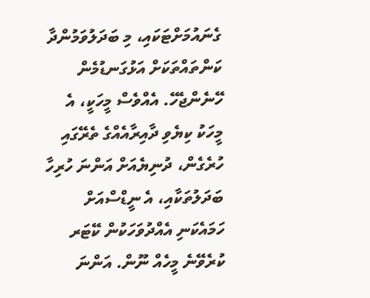ގެނައުމަށްޓަކައި، މި ބަދަލުވަމުންދާ ކަންތައްތަކަށް އަޅުގަނޑުމެން ހޭނެންޖެހޭ. އެއްވެސް މީހަކީ، އެ މީހަކު ކިޔެވި ދާއިރާއެއްގެ ތެރޭގައި ހުރެގެން، ދުނިޔެއަށް އަންނަ ހުރިހާ ބަދަލުތަކާއި، އެ ނީޑްސްއަށް ހަމައެކަނި އެއްދުވަހަކުން ކޭޓަރ ކުރެވޭނެ މީހެއް ނޫން. އަންނަ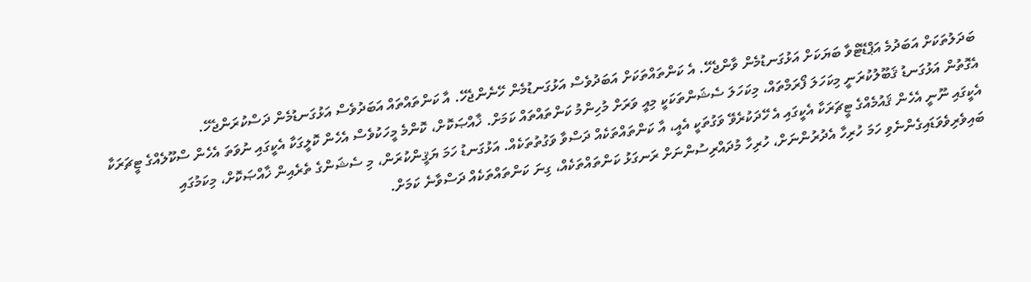ބަދަލުތަކަށް އަބަދުމެ އަޕްޑޭޓްވާ ބަޔަކަށް އަޅުގަނޑުމެން ވާންޖެހޭ. އެ ކަންތައްތަކަށް އަބަދުވެސް އަޅުގަނޑުމެން ހޭނެންޖެހޭ. އާ ކަންތައްތައް އަބަދުވެސް އަޅުގަނޑުމެން ދަސްކުރަންޖެހޭ.
އެގޮތުން އަޅުގަނޑު ޤަބޫލުކުރަނީ މިކަހަލަ ފޯރަމްތައް، މިކަހަލަ ސެޝަންތަކަކީ މިއީ ވަރަށް މުހިންމު ކަންތައްތައް ކަމަށް. ޚާއްޞަކޮށް، ކޮންމެ މީހަކުވެސް އެހެން ކޮލީގަކާ އެކީގައި ނުވަތަ އެހެން ސްކޫލެއްގެ ޓީޗަރަކާ އެކީގައި ނޫނީ އެހެން ޤައުމެއްގެ ޓީޗަރަކާ އެކީގައި އެ ހޭދަކުރެވޭ ވަގުތަކީ އެއީ، އާ ކަންތައްތަކެއް ދަސްވާ ވަގުތުތަކެއް. އަޅުގަނޑު ހަމަ ޔަޤީންކުރަން، މި ސެޝަންގެ ތެރެއިން ޚާއްޞަކޮށް، މިކަމުގައި ބައިވެރިވެވަޑައިގެންނެވި ހަމަ ހުރިހާ އެދުރުންނަށް، ހުރިހާ މުދައްރިސުންނަށް ރަނގަޅު ކަންތައްތަކެއް، ގިނަ ކަންތައްތަކެއް ދަސްވާނެ ކަމަށް.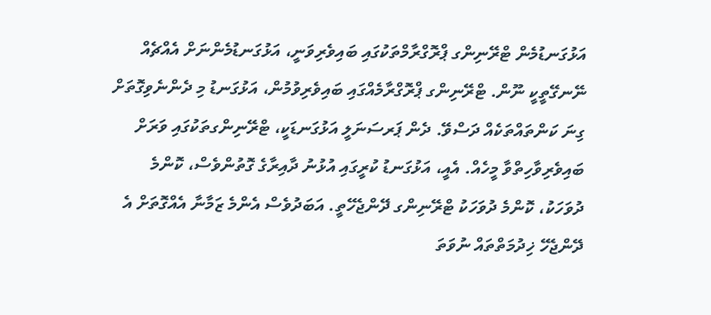އަޅުގަނޑުމެން ޓްރޭނިންގ ޕްރޮގްރާމްތަކުގައި ބައިވެރިވަނީ، އަޅުގަނޑުމެންނަށް އެއްޗެއް ނޭނގޭތީކީ ނޫން. ޓްރޭނިންގ ޕްރޮގްރާމެއްގައި ބައިވެރިވުމުން، އަޅުގަނޑު މި ދެންނެވިގޮތަށް ގިނަ ކަންތައްތަކެއް ދަސްވޭ. ދެން ޕަރސަނަލީ އަޅުގަނޑަކީ، ޓްރޭނިންގތަކުގައި ވަރަށް ބައިވެރިވާހިތްވާ މީހެއް. އެއީ، އަޅުގަނޑު ކުރީގައި އުޅުނު ދާއިރާގެ ގޮތުންވެސް، ކޮންމެ ދުވަހަކު، ކޮންމެ ދުވަހަކު ޓްރޭނިންގ ދޭންޖެހޭތީ. އަބަދުވެސް އެންމެ ޒަމާނާ އެއްގޮތަށް އެ ދޭންޖެހޭ ޚިދުމަތްތައް ނުވަތަ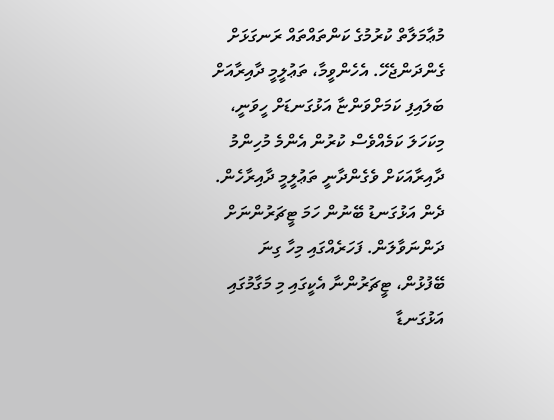މުޢާމަލާތް ކުރުމުގެ ކަންތައްތައް ރަނގަޅަށް ގެންދަންޖެހޭ. އެހެންވީމާ، ތަޢުލީމީ ދާއިރާއަށް ބަލައިފި ކަމަށްވަންޏާ އަޅުގަނޑަށް ހީވަނީ، މިކަހަލަ ކަމެއްވެސް ކުރުން އެންމެ މުހިންމު ދާއިރާއަކަށް ވެގެންދާނީ ތަޢުލީމީ ދާއިރާހެން.
ދެން އަޅުގަނޑު ބޭނުން ހަމަ ޓީޗަރުންނަށް ދަންނަވާލަން. ފަހަރެއްގައި މިހާ ގިނަ ބޭފުޅުން، ޓީޗަރުންނާ އެކީގައި މި މަގާމުގައި އަޅުގަނޑާ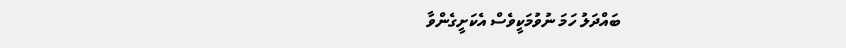ބައްދަލު ހަމަ ނުވުމަކީވެސް އެކަށީގެންވާ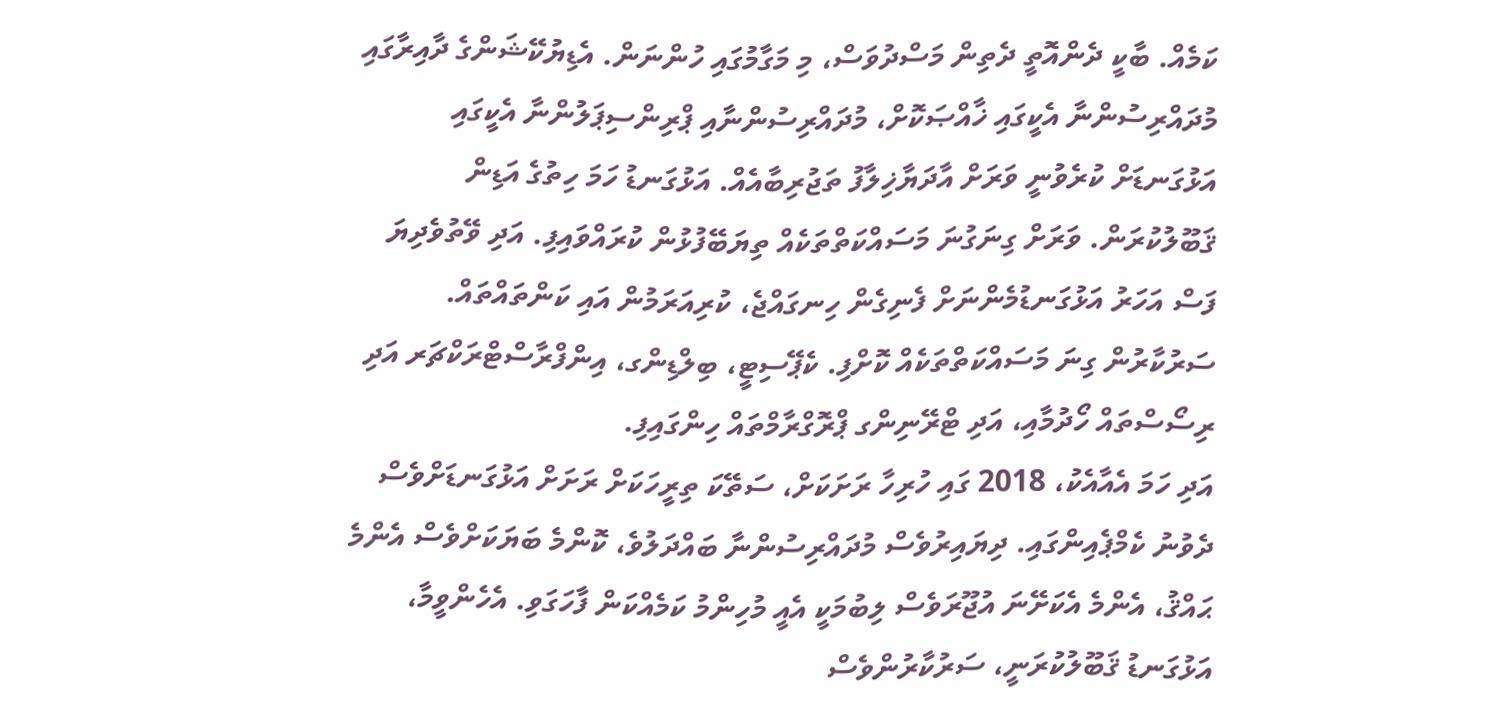ކަމެއް. ބާކީ ދެންއޮތީ ދެތިން މަސްދުވަސް، މި މަގާމުގައި ހުންނަން. އެޑިޔުކޭޝަންގެ ދާއިރާގައި މުދައްރިސުންނާ އެކީގައި ޚާއްޞަކޮށް، މުދައްރިސުންނާއި ޕްރިންސިޕަލުންނާ އެކީގައި އަޅުގަނޑަށް ކުރެވުނީ ވަރަށް އާދަޔާޚިލާފު ތަޖުރިބާއެއް. އަޅުގަނޑު ހަމަ ހިތުގެ އަޑިން ޤަބޫލުކުރަން. ވަރަށް ގިނަގުނަ މަސައްކަތްތަކެއް ތިޔަބޭފުޅުން ކުރައްވައިފި. އަދި ވޭތުވެދިޔަ ފަސް އަހަރު އަޅުގަނޑުމެންނަށް ފެނިގެން ހިނގައްޖެ، ކުރިއަރަމުން އައި ކަންތައްތައް. ސަރުކާރުން ގިނަ މަސައްކަތްތަކެއް ކޮށްފި. ކެޕޭސިޓީ، ބިލްޑިންގ، އިންފްރާސްޓްރަކްޗަރ އަދި ރިސޯސްތައް ހޯދުމާއި، އަދި ޓްރޭނިންގ ޕްރޮގްރާމްތައް ހިންގައިފި.
އަދި ހަމަ އެއާއެކު، 2018 ގައި ހުރިހާ ރަށަކަށް، ސަތޭކަ ތިރީހަކަށް ރަށަށް އަޅުގަނޑަށްވެސް ދެވުނު ކެމްޕެއިންގައި. ދިޔައިރުވެސް މުދައްރިސުންނާ ބައްދަލުވެ، ކޮންމެ ބަޔަކަށްވެސް އެންމެ ޙައްޤު، އެންމެ އެކަށޭނަ އުޖޫރަވެސް ލިބުމަކީ އެއީ މުހިންމު ކަމެއްކަން ފާހަގަވި. އެހެންވީމާ، އަޅުގަނޑު ޤަބޫލުކުރަނީ، ސަރުކާރުންވެސް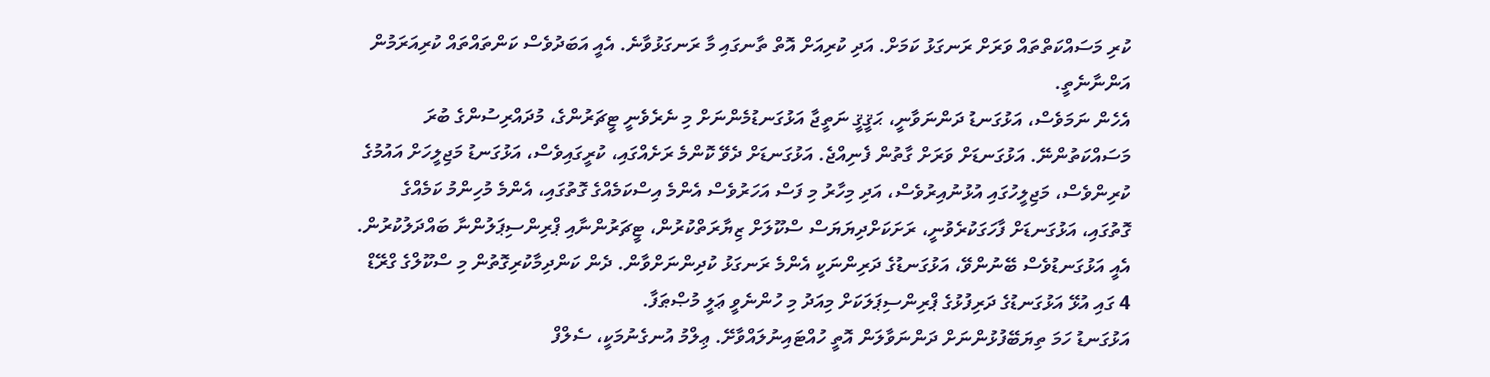ކުރި މަސައްކަތްތައް ވަރަށް ރަނގަޅު ކަމަށް. އަދި ކުރިއަށް އޮތް ތާނގައި މާ ރަނގަޅުވާނެ. އެއީ އަބަދުވެސް ކަންތައްތައް ކުރިއަރަމުން އަންނާނެތީ.
އެހެން ނަމަވެސް، އަޅުގަނޑު ދަންނަވާނީ، ޙަޤީޤީ ނަތީޖާ އަޅުގަނޑުމެންނަށް މި ނެރެވެނީ ޓީޗަރުންގެ، މުދައްރިސުންގެ ބުރަ މަސައްކަތުންނޭ. އަޅުގަނޑަށް ވަރަށް ގާތުން ފެނިއްޖެ. އަޅުގަނޑަށް ދެވޭ ކޮންމެ ރަށެއްގައި، ކުރީގައިވެސް، އަޅުގަނޑު މަޖިލީހަށް އައުމުގެ ކުރިންވެސް، މަޖިލީހުގައި އުޅުނުއިރުވެސް، އަދި މިހާރު މި ފަސް އަހަރުވެސް އެންމެ އިސްކަމެއްގެ ގޮތުގައި، އެންމެ މުހިންމު ކަމެއްގެ ގޮތުގައި، އަޅުގަނޑަށް ފާހަގަކުރެވުނީ، ރަށަކަށްދިޔަޔަސް ސްކޫލަށް ޒިޔާރަތްކުރުން، ޓީޗަރުންނާއި ޕްރިންސިޕަލުންނާ ބައްދަލުކުރުން. އެއީ އަޅުގަނޑުވެސް ބޭނުންވޭ، އަޅުގަނޑުގެ ދަރިންނަކީ އެންމެ ރަނގަޅު ކުދިންނަށްވާން. ދެން ކަންދިމާކުރިގޮތުން މި ސްކޫލްގެ ގްރޭޑް 4 ގައި އުޅޭ އަޅުގަނޑުގެ ދަރިފުޅުގެ ޕްރިންސިޕަލަކަށް މިއަދު މި ހުންނެވީ ޢަލީ މުޞްޠަފާ.
އަޅުގަނޑު ހަމަ ތިޔަބޭފުޅުންނަށް ދަންނަވާލަން އޮތީ ހުއްޓައިނުލައްވާށޭ. ޢިލްމު އުނގެނުމަކީ، ސެލްފް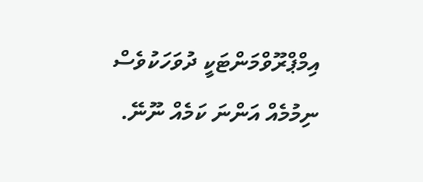އިމްޕްރޫވްމަންޓަކީ ދުވަހަކުވެސް ނިމުމެއް އަންނަ ކަމެއް ނޫނޭ.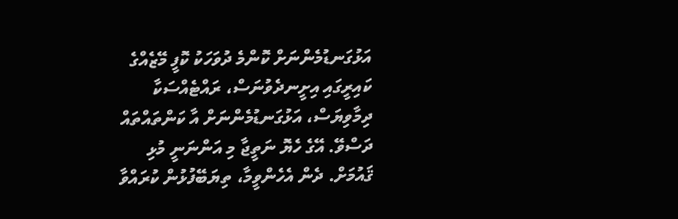އަޅުގަނޑުމެންނަށް ކޮންމެ ދުވަހަކު ކޮފީ މޭޒެއްގެ ކައިރީގައި އިށީނދެވުނަސް، ރައްޓެއްސަކާ ދިމާވިޔަސް، އަޅުގަނޑުމެންނަށް އާ ކަންތައްތައް ދަސްވޭ. އޭގެ ހެޔޮ ނަތީޖާ މި އަންނަނީ މުޅި ޤައުމަށް. ދެން އެހެންވީމާ، ތިޔަބޭފުޅުން ކުރައްވާ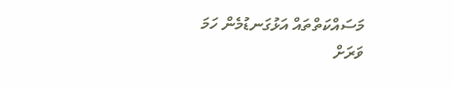މަސައްކަތްތައް އަޅުގަނޑުމެން ހަމަ ވަރަށް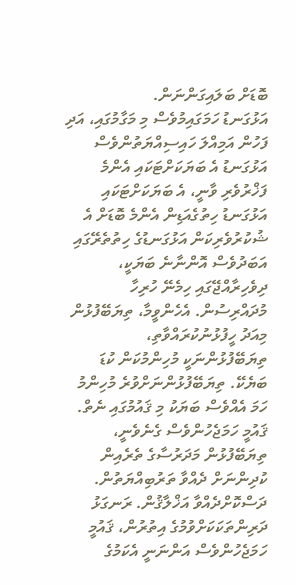ބޮޑަށް ބަލައިގަންނަން.
އަޅުގަނޑު ހަމަގައިމުވެސް މި މަގާމުގައި، އަދި ފަހުން އަމިއްލަ ހައިސިއްޔަތުންވެސް އަޅުގަނޑު އެ ބަޔަކަށްޓަކައި އެންމެ ފަޚްރުވެރި ވާނީ، އެ ބަޔަކަށްޓަކައި އަޅުގަނޑު ހިތުގެއަޑިން އެންމެ ބޮޑަށް އެ ޝުކުރުވެރިކަން އަޅުގަނޑުގެ ހިތުތެރޭގައި އަބަދުވެސް އޮންނާނެ ބަޔަކީ، ދިވެހިރާއްޖޭގައި ހިމެނޭ ހުރިހާ މުދައްރިސުން. އެހެންވީމާ، ތިޔަބޭފުޅުން މިއަދު ހީފުޅުނުކުރައްވާތި، ތިޔަބޭފުޅުންނަކީ މުހިންމުކަން ކުޑަ ބަޔެކޭ. ތިޔަބޭފުޅުންނަށްވުރެ މުހިންމު ހަމަ އެއްވެސް ބަޔަކު މި ޤައުމުގައި ނެތް. ޤައުމީ ހަމަޖެހުންވެސް ގެނެވެނީ، ތިޔަބޭފުޅުން މަދަރުސާގެ ތެރެއިން ކުދިންނަށް ދެއްވާ ތަރުބިއްޔަތުން. ދަސްކޮށްދެއްވާ އަޚްލާޤުން. ރަނގަޅު ދަރިންތަކަކަށްވުމުގެ އިތުރުން، ޤައުމީ ހަމަޖެހުންވެސް އަންނަނީ އެކަމުގެ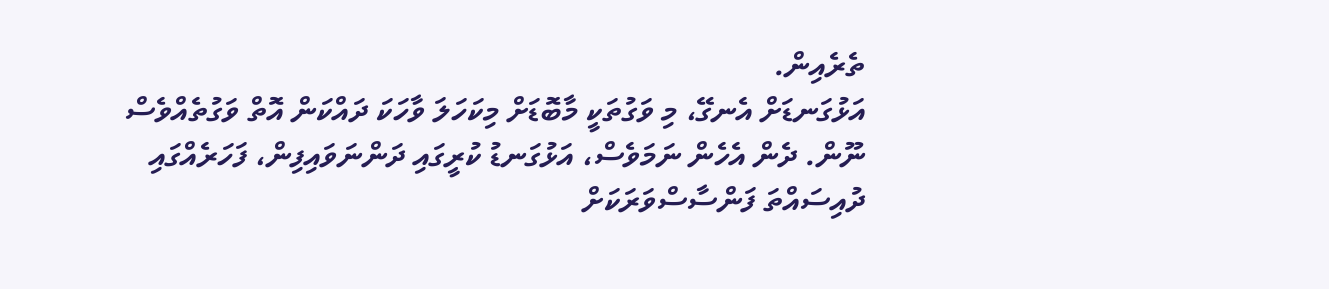ތެރެއިން.
އަޅުގަނޑަށް އެނގޭ، މި ވަގުތަކީ މާބޮޑަށް މިކަހަލަ ވާހަކަ ދައްކަން އޮތް ވަގުތެއްވެސް ނޫން. ދެން އެހެން ނަމަވެސް، އަޅުގަނޑު ކުރީގައި ދަންނަވައިފިން، ފަހަރެއްގައި ދުއިސައްތަ ފަންސާސްވަރަކަށް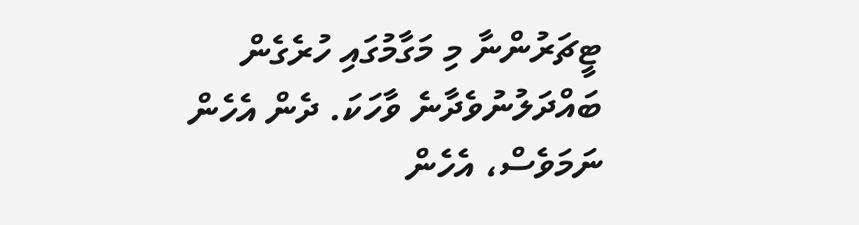ޓީޗަރުންނާ މި މަގާމުގައި ހުރެގެން ބައްދަލުނުވެދާނެ ވާހަކަ. ދެން އެހެން ނަމަވެސް، އެހެން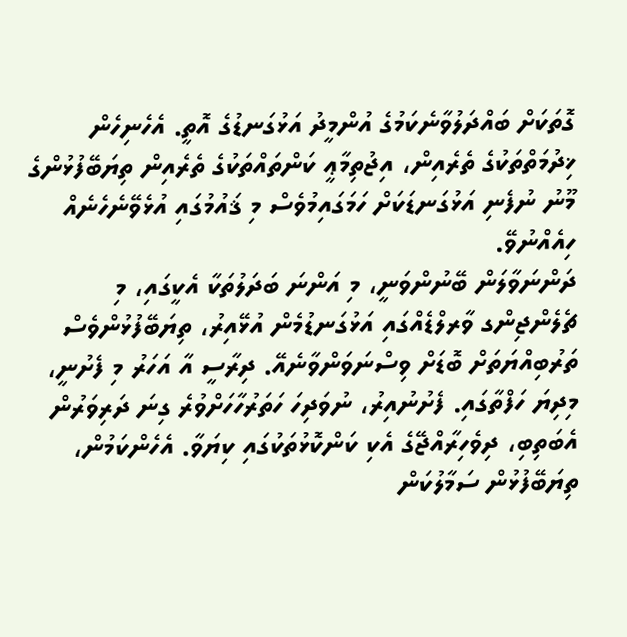ގޮތަކަށް ބައްދަލުވާނެކަމުގެ އުންމީދު އަޅުގަނޑުގެ އޮތީ. އެހެނިހެން ޚިދުމަތްތަކުގެ ތެރެއިން، އިޖުތިމާޢީ ކަންތައްތަކުގެ ތެރެއިން ތިޔަބޭފުޅުންގެ މޫނު ނުފެނި އަޅުގަނޑަކަށް ހަމަގައިމުވެސް މި ޤައުމުގައި އުޅެވޭނެހެނެއް ހިއެއްނުވޭ.
ދަންނަވާލަން ބޭނުންވަނީ، މި އަންނަ ބަދަލުތަކާ އެކީގައި، މި ޗެލެންޖިންގ ވާރލްޑެއްގައި އަޅުގަނޑުމެން އުޅޭއިރު، ތިޔަބޭފުޅުންވެސް ތަރުބިއްޔަތަށް ބޮޑަށް ވިސްނަވަންވާނެއޭ. ދިރާސީ އާ އަހަރު މި ފެށުނީ، މިދިޔަ ހަފްތާގައި. ފެށުނުއިރު، ނުވަދިހަ ހަތަރުހާހަށްވުރެ ގިނަ ދަރިވަރުން އެބަތިބި، ދިވެހިރާއްޖޭގެ އެކި ކަންކޮޅުތަކުގައި ކިޔަވާ. އެހެންކަމުން، ތިޔަބޭފުޅުން ސަމާލުކަން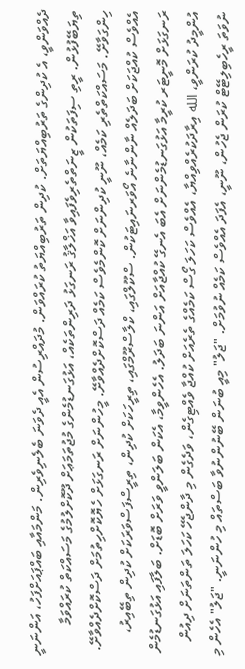ދެއްވަންވީ، އެ ކުދިންގެ ތަރުބިއްޔަތަށް. ކުދިން ތަރުބިއްޔަތު ކުރައްވަން. މުދައްރިސުން އެއީ ދެވަނަ ބެލެނިވެރިން. މަންމައާއި ބައްޕައަށްފަހު، އަންނަނީ ތިޔަބޭފުޅުން. ރީތި ސިފަތަކުން ޒީނަތްތެރިވެފައިވާ އަޚްލާޤު ރަނގަޅު ދަރިންތަކެއް، އަޅުގަނޑުމެންގެ މުޖުތަމަޢަށް ދޫކޮށްލުމުގެ މަސައްކަތް ކުރައްވަމާ ހިންގަވާށޭ. މަސައްކަތްތެރި ކަމެއް، ނޫނީ ކުދިންނަށް ކޮންމެވެސް ކަމެއް ދަސްކޮށްދެއްވާށޭ. މީހުންނަށް ރަނގަޅަށް ހެޔޮކޮށްހިތުމަށް ދަސްކޮށްދެއްވާށޭ. އެއްވެސް ކުއްޖަކަށް ބަދަލެއް ނާންނާނެ އޯވަރނައިޓަކުން. ސްކޫލްގައި، ކްލާސްރޫމްގައި، ތިރީހަކަށް ކުދިން، ތިރީސްފަސްވަރަކަށް ކުދިން ތިބޭއިރު، ރަނގަޅަށް މޮނީޓަރ ކުރީމާ އަޅުގަނޑުމެންނަށް އެބަ އެނގޭ ކުއްޖާއަށް އަންނަ ބަދަލު. އެހެންވީމާ، އެކަން ބަލަންވީ ވަރަށް ބޮޑަށް. ބަލާފައި އަޅުގަނޑުމެން އުންމީދު ކުރަންވީ، الله އިރާދަކުރެއްވިއްޔާ، އެއްވެސް ކަހަލަ ގޯސް ކަމެއްގެ ތެރެއަށް ކުއްޖާ ވެއްޓިގެން، ވަދެގެން މި ދާންޖެހޭ ކަހަލަ ތަންތަނަށް ދިއުން ނުވަތަ ރީހެބިލިޓޭޓް ކުރަން ޖެހުން، ނޫނީ، އެފަދަ އެއްވެސް ކަމެއް ނުވުމަށް. "ޖަލު" މިއީ ބުނަން ބޭނުންނުވާ ބަސްތައް މި ހުންނަނީ. "ޖަލު" އެހެން މި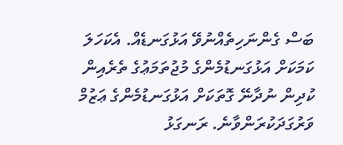ބަސް ގެންނަހިތެއްނުވޭ އަޅުގަނޑެއް. އެކަހަލަ ކަމަކަށް އަޅުގަނޑުމެންގެ މުޖުތަމަޢުގެ ތެރެއިން ކުދިން ނުދާނޭ ގޮތަކަށް އަޅުގަނޑުމެންގެ ޢަޒުމް ވަރުގަދަކުރަންވާނެ. ރަނގަޅު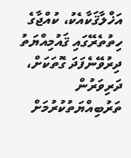އަޚްލާޤަކާއެކު، ކުއްޖާގެ ހިތުތެރޭގައި ޤައުމިއްޔަތު ދިރުވޭނެފަދަ ގޮތަކަށް، ދަރިވަރުން ތަރުބިއްޔަތުކުރުމަށް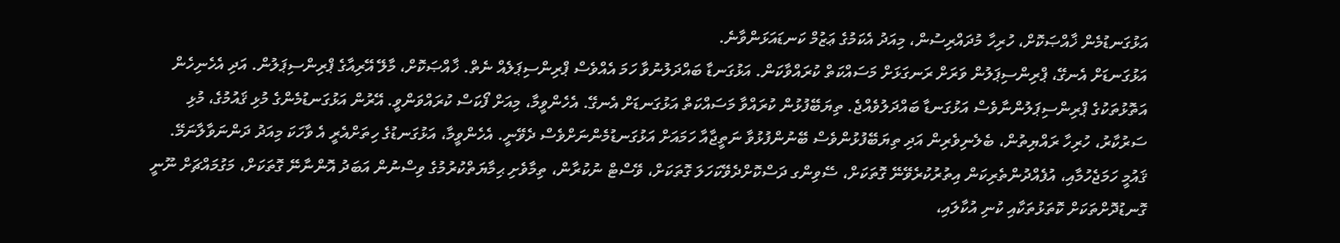އަޅުގަނޑުމެން ޚާއްޞަކޮށް، ހުރިހާ މުދައްރިސުން، މިއަދު އެކަމުގެ ޢަޒުމް ކަނޑައަޅަންވާނެ.
އަޅުގަނޑަށް އެނގޭ، ޕްރިންސިޕަލުން ވަރަށް ރަނގަޅަށް މަސައްކަތް ކުރައްވާކަން. އަޅުގަނޑާ ބައްދަލުނުވާ ހަމަ އެއްވެސް ޕްރިންސިޕަލެއް ނެތް. ޚާއްޞަކޮށް، މާލޭ އޭރިއާގެ ޕްރިންސިޕަލުން. އަދި އެހެނިހެން އަތޮޅުތަކުގެ ޕްރިންސިޕަލުންނާވެސް އަޅުގަނޑާ ބައްދަލުވެއްޖެ. ތިޔަބޭފުޅުން ކުރައްވާ މަސައްކަތް އަޅުގަނޑަށް އެނގޭ. އެހެންވީމާ، މިއަށް ފޯކަސް ކުރައްވަންވީ. އޭރުން އަޅުގަނޑުމެންގެ މުޅި ޤައުމުގެ، މުޅި ސަރުކާރު، ހުރިހާ ރައްޔިތުން، ބެލެނިވެރިން އަދި ތިޔަބޭފުޅުންވެސް ބޭނުންފުޅުވާ ނަތީޖާއާ ހަމައަށް އަޅުގަނޑުމެންނަށްވެސް ދެވޭނީ. އެހެންވީމާ، އަޅުގަނޑުގެ ހިތަށްއެރީ އެ ވާހަކަ މިއަދު ދަންނަވާލާނަމޭ.
ޤައުމީ ހަމަޖެހުމާއި، އުފެއްދުންތެރިކަން އިތުރުކުރެވޭނޭ ގޮތަކަށް، ސޭވިންގ ދަސްކޮށްދެވޭކަހަލަ ގޮތަކަށް، ވޭސްޓް ނުކުރާން، ތިމާވެށި ޙިމާޔަތްކުރުމުގެ ވިސްނުން އަބަދު އޮންނާނޭ ގޮތަކަށް، މަގުމައްޗަށް ނޫނީ ގޮނޑުދޮށްތަކަށް ކޮތަޅުތަކާއި ކުނި އުކާލައި،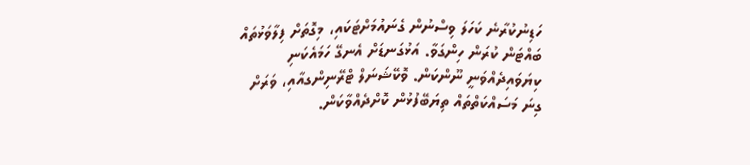ހަޑިނުކުރާނެ ކަހަލަ ވިސްނުން ގެނައުމަށްޓަކައި، މިގޮތަށް ފިލާވަޅުތައް ބައްޓަން ކުރަން ހިންގަވާ. އަޅުގަނޑަށް އެނގޭ ހަމައެކަނި ކިޔަވައިދެއްވަނީ ނޫންކަން. ވޮކޭޝަނަލް ޓްރޭނިންގއާއި، ވަރަށް ގިނަ މަސައްކަތްތައް ތިޔަބޭފުޅުން ކޮށްދެއްވާކަން.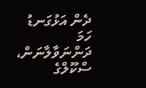ދެން އަޅުގަނޑު ހަމަ ދަންނަވާލާނަން، ސްކޫލްގެ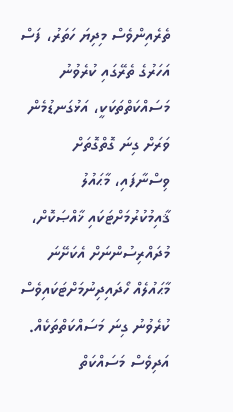ތެރެއިންވެސް މިދިޔަ ހަތަރު، ފަސް އަހަރުގެ ތެރޭގައި ކުރެވުނު މަސައްކަތްތަކަކީ، އަޅުގަނޑުމެން ވަރަށް ގިނަ ގޮތްގޮތަށް ވިސްނާފައި، މާޙައުލު ޤާއިމުކުރުމަށްޓަކައި ޚާއްޞަކޮށް، މުދައްރިސުންނަށް އެކަށޭނަ މާޙައުލެއް ހޯދައިދިނުމަށްޓަކައިވެސް ކުރެވުނު ގިނަ މަސައްކަތްތަކެއް. އަދިވެސް މަސައްކަތް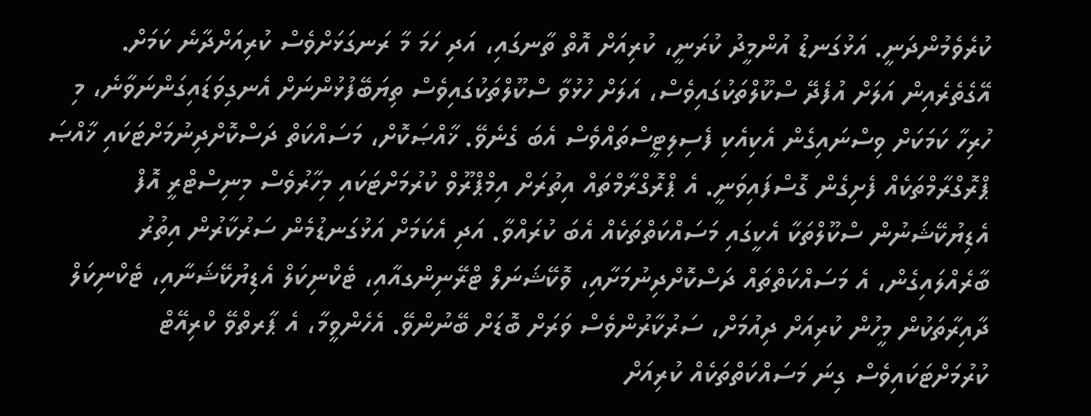ކުރެވެމުންދަނީ. އަޅުގަނޑު އުންމީދު ކުރަނީ، ކުރިއަށް އޮތް ތާނގައި، އަދި ހަމަ މާ ރަނގަޅަށްވެސް ކުރިއަށްދާނެ ކަމަށް. އޭގެތެރެއިން އަލަށް އުފެދޭ ސްކޫލްތަކުގައިވެސް، އަލަށް ހުޅުވާ ސްކޫލްތަކުގައިވެސް ތިޔަބޭފުޅުންނަށް އެނގިވަޑައިގަންނަވާނެ، މި ހުރިހާ ކަމަކަށް ވިސްނައިގެން އެކިއެކި ފެސިލިޓީސްތައްވެސް އެބަ ގެނެވޭ. ޚާއްޞަކޮށް، މަސައްކަތް ދަސްކޮށްދިނުމަށްޓަކައި ޚާއްޞަ ޕްރޮގްރާމްތަކެއް ފެށިގެން ގޮސްފައިވަނީ. އެ ޕްރޮގްރާމްތައް އިތުރަށް އިމްޕްރޫވް ކުރުމަށްޓަކައި މިހާރުވެސް މިނިސްޓްރީ އޮފް އެޑިޔުކޭޝަނުން ސްކޫލްތަކާ އެކީގައި މަސައްކަތްތަކެއް އެބަ ކުރައްވާ. އަދި އެކަމަށް އަޅުގަނޑުމެން ސަރުކާރުން އިތުރު ބާރެއްލައިގެން، އެ މަސައްކަތްތައް ދަސްކޮށްދިނުމަށާއި، ވޮކޭޝަނަލް ޓްރޭނިންގއާއި، ޓެކްނިކަލް އެޑިޔުކޭޝަނާއި، ޓެކްނިކަލް ދާއިރާތަކުން މީހުން ކުރިއަށް ދިއުމަށް، ސަރުކާރުންވެސް ވަރަށް ބޮޑަށް ބޭނުންވޭ. އެހެންވީމާ، އެ ޕާރތްވޭ ކްރިއޭޓް ކުރުމަށްޓަކައިވެސް ގިނަ މަސައްކަތްތަކެއް ކުރިއަށް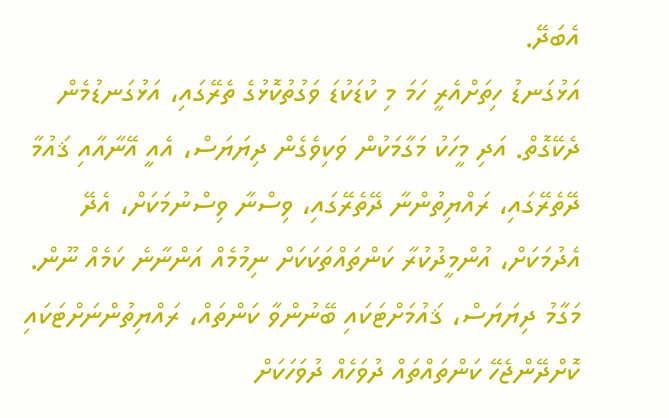އެބަދޭ.
އަޅުގަނޑު ހިތަށްއެރީ ހަމަ މި ކުޑަކުޑަ ވަގުތުކޮޅުގެ ތެރޭގައި، އަޅުގަނޑުމެން ދެކޭގޮތް. އަދި މީހަކު މަގާމަކުން ވަކިވެގެން ދިޔަޔަސް، އެއީ އޭނާއާއި ޤައުމާ ދޭތެރޭގައި، ރައްޔިތުންނާ ދޭތެރޭގައި، ވިސްނާ ވިސްނުމަކަށް، އެދޭ އެދުމަކަށް، އުންމީދުކުރާ ކަންތައްތަކަކަށް ނިމުމެއް އަންނާނެ ކަމެއް ނޫން. މަގާމު ދިޔަޔަސް، ޤައުމަށްޓަކައި ބޭނުންވާ ކަންތައް، ރައްޔިތުންނަށްޓަކައި ކޮށްދޭންޖެހޭ ކަންތައްތައް ދުވަހެއް ދުވަހަކަށް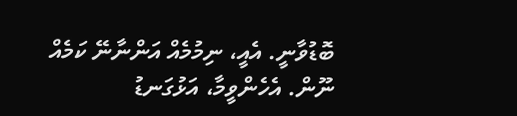ބޮޑުވާނީ. އެއީ، ނިމުމެއް އަންނާނޭ ކަމެއް ނޫން. އެހެންވީމާ، އަޅުގަނޑު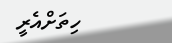ހިތަށްއެރީ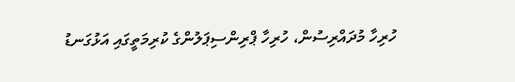ހުރިހާ މުދައްރިސުން، ހުރިހާ ޕްރިންސިޕަލުންގެ ކުރިމަތީގައި އަޅުގަނޑު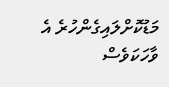މަޑުކޮށްލައިގެންހުރެ އެ ވާހަކަވެސް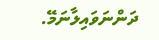ދަންނަވައިލާނަމޭ.